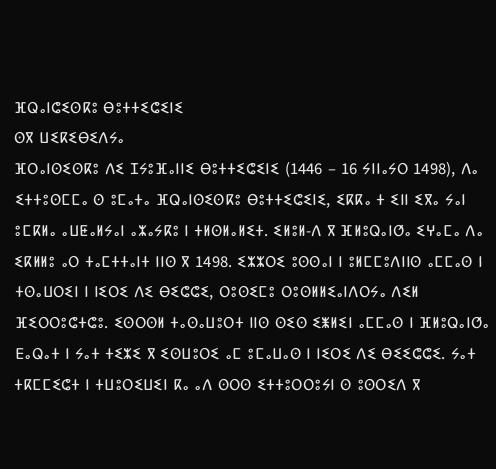ⴼⵕⴰⵏⵛⵉⵙⴽⵓ ⴱⵓⵜⵜⵉⵛⵉⵏⵉ
ⵙⴳ ⵡⵉⴽⵉⴱⵉⴷⵢⴰ
ⴼⵔⴰⵏⵙⵉⵙⴽⵓ ⴷⵉ ⵊⵢⵓⴼⴰⵏⵏⵉ ⴱⵓⵜⵜⵉⵛⵉⵏⵉ (1446 – 16 ⵢⵏⵏⴰⵢⵔ 1498), ⴷⴰ ⵉⵜⵜⵓⵙⵎⵎⴰ ⵙ ⵓⵎⴰⵜⴰ ⴼⵕⴰⵏⵙⵉⵙⴽⵓ ⴱⵓⵜⵜⵉⵛⵉⵏⵉ, ⵉⴽⴽⴰ ⵜ ⵉⵏⵏ ⵉⴳⴰ ⵢⴰⵏ ⵓⵎⴽⵍⴰ ⴰⵡⵟⴰⵍⵢⴰⵏ ⴰⵣⴰⵢⴽⵓ ⵏ ⵜⵍⵙⵍⴰⵍⵉⵜ. ⵉⵍⵓⵍ-ⴷ ⴳ ⴼⵍⵓⵕⴰⵏⵚⴰ ⵉⵖⴰⵎⴰ ⴷⴰ ⵉⴽⵍⵍⵓ ⴰⵔ ⵜⴰⵎⵜⵜⴰⵏⵜ ⵏⵏⵙ ⴳ 1498. ⵉⵣⵣⵔⵉ ⵓⵙⵙⴰⵏ ⵏ ⵓⵍⵎⵎⵓⴷⵏⵏⵙ ⴰⵎⵎⴰⵙ ⵏ ⵜⵙⴰⵡⵔⵉⵏ ⵏ ⵏⵉⵔⵉ ⴷⵉ ⴱⵉⵛⵛⵉ, ⵔⵓⵙⵉⵎⵓ ⵔⵓⵙⵍⵍⵉⴰⵏⴷⵔⵢⴰ ⴷⵉⵍ ⴼⵉⵔⵔⵓⵛⵜⵛⵓ. ⵉⵙⵔⵙⵍ ⵜⴰⵙⴰⵡⵓⵔⵜ ⵏⵏⵙ ⵙⵉⵙ ⵉⵥⵍⵉⵏ ⴰⵎⵎⴰⵙ ⵏ ⴼⵍⵓⵕⴰⵏⵚⴰ ⴹⴰⵕⴰⵜ ⵏ ⵢⴰⵜ ⵜⵉⵣⵉ ⴳ ⵉⵙⵡⵓⵔⵉ ⴰⵎ ⵓⵎⴰⵡⴰⵙ ⵏ ⵏⵉⵔⵉ ⴷⵉ ⴱⵉⵉⵛⵛⵉ. ⵢⴰⵜ ⵜⴽⵎⵎⵉⵛⵜ ⵏ ⵜⵡⵓⵔⵉⵡⵉⵏ ⴽⴰ ⴰⴷ ⵙⵔⵙ ⵉⵜⵜⵓⵔⵔⵓⵢⵏ ⵙ ⵓⵙⵔⵉⴷ ⴳ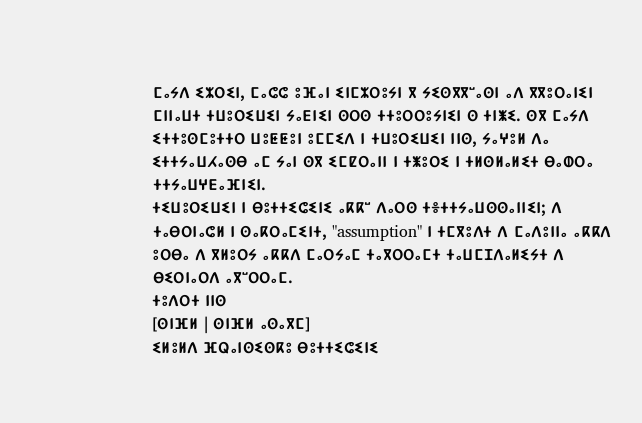ⵎⴰⵢⴷ ⵉⵣⵔⵉⵏ, ⵎⴰⵛⵛ ⵓⴼⴰⵏ ⵉⵏⵎⵣⵔⵓⵢⵏ ⴳ ⵢⵉⵙⴳⴳⵯⴰⵙⵏ ⴰⴷ ⴳⴳⵓⵔⴰⵏⵉⵏ ⵎⵏⵏⴰⵡⵜ ⵜⵡⵓⵔⵉⵡⵉⵏ ⵢⴰⴹⵏⵉⵏ ⵙⵔⵙ ⵜⵜⵓⵔⵔⵓⵢⵏⵉⵏ ⵙ ⵜⵏⵥⵉ. ⵙⴳ ⵎⴰⵢⴷ ⵉⵜⵜⵓⵙⵎⵓⵜⵜⵔ ⵡⵓⵟⵟⵓⵏ ⵓⵎⵎⵉⴷ ⵏ ⵜⵡⵓⵔⵉⵡⵉⵏ ⵏⵏⵙ, ⵢⴰⵖⵓⵍ ⴷⴰ ⵉⵜⵜⵢⴰⵡⵃⴰⵙⴱ ⴰⵎ ⵢⴰⵏ ⵙⴳ ⵉⵎⵇⵔⴰⵏⵏ ⵏ ⵜⵥⵓⵔⵉ ⵏ ⵜⵍⵙⵍⴰⵍⵉⵜ ⴱⴰⵀⵔⴰ ⵜⵜⵢⴰⵡⵖⴹⴰⴼⵏⵉⵏ.
ⵜⵉⵡⵓⵔⵉⵡⵉⵏ ⵏ ⴱⵓⵜⵜⵉⵛⵉⵏⵉ ⴰⴽⴽⵯ ⴷⴰⵔⵙ ⵜⴻⵜⵜⵢⴰⵡⵙⵙⴰⵏⵏⵉⵏ; ⴷ ⵜⴰⴱⵔⵏⴰⵛⵍ ⵏ ⵙⴰⴽⵔⴰⵎⵉⵏⵜ, "assumption" ⵏ ⵜⵎⴳⵓⴷⵜ ⴷ ⵎⴰⴷⵓⵏⵏⴰ ⴰⴽⴽⴷ ⵓⵔⴱⴰ ⴷ ⴳⵍⵓⵔⵢ ⴰⴽⴽⴷ ⵎⴰⵔⵢⴰⵎ ⵜⴰⴳⵔⵔⴰⵎⵜ ⵜⴰⵡⵎⵊⴷⴰⵍⵉⵢⵜ ⴷ ⴱⵉⵔⵏⴰⵔⴷ ⴰⴳⵯⵔⵔⴰⵎ.
ⵜⵓⴷⵔⵜ ⵏⵏⵙ
[ⵙⵏⴼⵍ | ⵙⵏⴼⵍ ⴰⵙⴰⴳⵎ]
ⵉⵍⵓⵍⴷ ⴼⵕⴰⵏⵙⵉⵙⴽⵓ ⴱⵓⵜⵜⵉⵛⵉⵏⵉ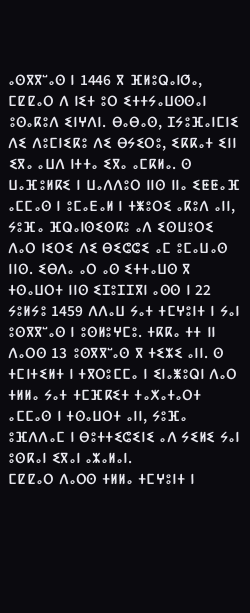ⴰⵙⴳⴳⵯⴰⵙ ⵏ 1446 ⴳ ⴼⵍⵓⵕⴰⵏⵚⴰ, ⵎⵇⵇⴰⵔ ⴷ ⵏⵉⵜ ⵓⵔ ⵉⵜⵜⵢⴰⵡⵙⵙⴰⵏ ⵓⵙⴰⴽⵓⴷ ⵉⵏⵖⴷⵏ. ⴱⴰⴱⴰⵙ, ⵊⵢⵓⴼⴰⵏⵎⵏⵉ ⴷⵉ ⴷⵓⵎⵏⵉⴽⵓ ⴷⵉ ⴱⵢⵉⵔⵓ, ⵉⴽⴽⴰⵜ ⵉⵏⵏ ⵉⴳⴰ ⴰⵡⴷ ⵏⵜⵜⴰ ⵉⴳⴰ ⴰⵎⴽⵍⴰ. ⵙ ⵡⴰⴼⵓⵍⴽⵉ ⵏ ⵡⴰⴷⴷⵓⵔ ⵏⵏⵙ ⵏⵏⴰ ⵉⵟⵟⴰⴼ ⴰⵎⵎⴰⵙ ⵏ ⵓⵎⴰⴹⴰⵍ ⵏ ⵜⵥⵓⵔⵉ ⴰⴽⵓⴷ ⴰⵏⵏ, ⵢⵓⴼⴰ ⴼⵕⴰⵏⵙⵉⵙⴽⵓ ⴰⴷ ⵉⵙⵡⵓⵔⵉ ⴷⴰⵔ ⵏⵉⵔⵉ ⴷⵉ ⴱⵉⵛⵛⵉ ⴰⵎ ⵓⵎⴰⵡⴰⵙ ⵏⵏⵙ. ⵉⴱⴷⴰ ⴰⵔ ⴰⵙ ⵉⵜⵜⴰⵡⵙ ⴳ ⵜⵙⴰⵡⵔⵜ ⵏⵏⵙ ⵉⵊⵓⵊⵊⴳⵏ ⴰⵙⵙ ⵏ 22 ⵢⵓⵍⵢⵓ 1459 ⴷⴷⴰⵡ ⵢⴰⵜ ⵜⵎⵖⵓⵏⵜ ⵏ ⵢⴰⵏ ⵓⵙⴳⴳⵯⴰⵙ ⵏ ⵓⵙⵍⵓⵖⵎⵓ. ⵜⴽⴽⴰ ⵜⵜ ⵏⵏ ⴷⴰⵔⵙ 13 ⵓⵙⴳⴳⵯⴰⵙ ⴳ ⵜⵉⵣⵉ ⴰⵏⵏ. ⵙ ⵜⵎⵏⵜⵉⵍⵜ ⵏ ⵜⴳⵔⵓⵎⵎⴰ ⵏ ⵉⵏⴰⵥⵓⵕⵏ ⴷⴰⵔ ⵜⵍⵍⴰ ⵢⴰⵜ ⵜⵎⴼⴽⵉⵜ ⵜⴰⵅⴰⵜⴰⵔⵜ ⴰⵎⵎⴰⵙ ⵏ ⵜⵙⴰⵡⵔⵜ ⴰⵏⵏ, ⵢⵓⴼⴰ ⵓⴼⴷⴷⴰⵎ ⵏ ⴱⵓⵜⵜⵉⵛⵉⵏⵉ ⴰⴷ ⵢⵉⵍⵉ ⵢⴰⵏ ⵓⵙⴽⴰⵏ ⵉⴳⴰⵏ ⴰⵣⴰⵍⴰⵏ.
ⵎⵇⵇⴰⵔ ⴷⴰⵔⵙ ⵜⵍⵍⴰ ⵜⵎⵖⵓⵏⵜ ⵏ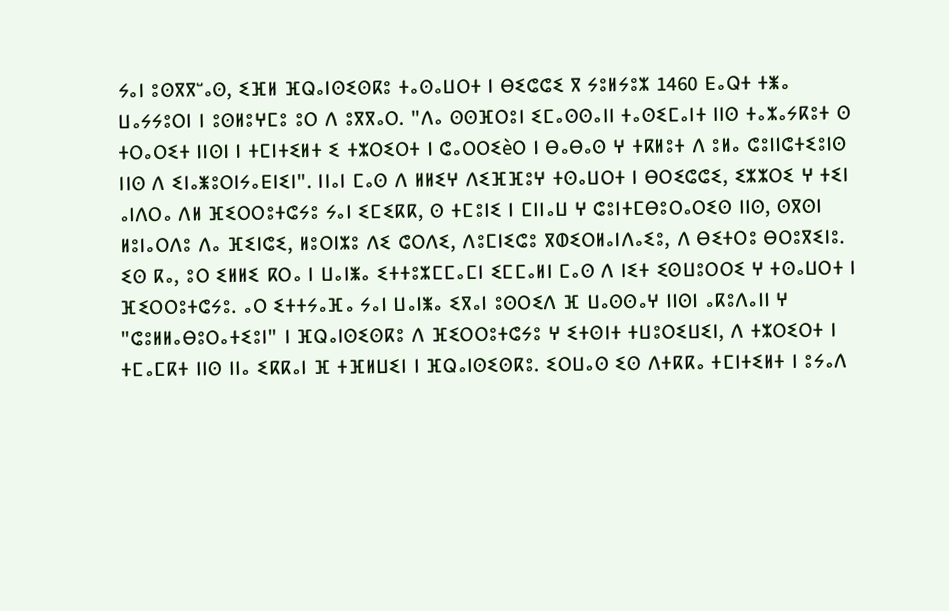ⵢⴰⵏ ⵓⵙⴳⴳⵯⴰⵙ, ⵉⴼⵍ ⴼⵕⴰⵏⵙⵉⵙⴽⵓ ⵜⴰⵙⴰⵡⵔⵜ ⵏ ⴱⵉⵛⵛⵉ ⴳ ⵢⵓⵍⵢⵓⵣ 1460 ⴹⴰⵕⵜ ⵜⵥⴰ ⵡⴰⵢⵢⵓⵔⵏ ⵏ ⵓⵙⵍⵓⵖⵎⵓ ⵓⵔ ⴷ ⵓⴳⴳⴰⵔ. "ⴷⴰ ⵙⵙⴼⵔⵓⵏ ⵉⵎⴰⵙⵙⴰⵏⵏ ⵜⴰⵙⵉⵎⴰⵏⵜ ⵏⵏⵙ ⵜⴰⵣⴰⵢⴽⵓⵜ ⵙ ⵜⵔⴰⵔⵉⵜ ⵏⵏⵙⵏ ⵏ ⵜⵎⵏⵜⵉⵍⵜ ⵉ ⵜⵣⵔⵉⵔⵜ ⵏ ⵛⴰⵔⵔⵉèⵔ ⵏ ⴱⴰⴱⴰⵙ ⵖ ⵜⴽⵍⵓⵜ ⴷ ⵓⵍⴰ ⵛⵓⵏⵏⵛⵜⵉⵓⵏⵙ ⵏⵏⵙ ⴷ ⵉⵏⴰⵥⵓⵔⵏⵢⴰⴹⵏⵉⵏ". ⵏⵏⴰⵏ ⵎⴰⵙ ⴷ ⵍⵍⵉⵖ ⴷⵉⴼⴼⵓⵖ ⵜⵙⴰⵡⵔⵜ ⵏ ⴱⵔⵉⵛⵛⵉ, ⵉⵣⵣⵔⵉ ⵖ ⵜⵉⵏ ⴰⵏⴷⵔⴰ ⴷⵍ ⴼⵉⵔⵔⵓⵜⵛⵢⵓ ⵢⴰⵏ ⵉⵎⵉⴽⴽ, ⵙ ⵜⵎⵓⵏⵉ ⵏ ⵎⵏⵏⴰⵡ ⵖ ⵛⵓⵏⵜⵎⴱⵓⵔⴰⵔⵉⵙ ⵏⵏⵙ, ⵙⴳⵙⵏ ⵍⵓⵏⴰⵔⴷⵓ ⴷⴰ ⴼⵉⵏⵛⵉ, ⵍⵓⵔⵏⵣⵓ ⴷⵉ ⵛⵔⴷⵉ, ⴷⵓⵎⵏⵉⵛⵓ ⴳⵀⵉⵔⵍⴰⵏⴷⴰⵉⵓ, ⴷ ⴱⵉⵜⵔⵓ ⴱⵔⵓⴳⵉⵏⵓ. ⵉⵙ ⴽⴰ, ⵓⵔ ⵉⵍⵍⵉ ⴽⵔⴰ ⵏ ⵡⴰⵏⵥⴰ ⵉⵜⵜⵓⵣⵎⵎⴰⵎⵏ ⵉⵎⵎⴰⵍⵏ ⵎⴰⵙ ⴷ ⵏⵉⵜ ⵉⵙⵡⵓⵔⵔⵉ ⵖ ⵜⵙⴰⵡⵔⵜ ⵏ ⴼⵉⵔⵔⵓⵜⵛⵢⵓ. ⴰⵔ ⵉⵜⵜⵢⴰⴼⴰ ⵢⴰⵏ ⵡⴰⵏⵥⴰ ⵉⴳⴰⵏ ⵓⵙⵔⵉⴷ ⴼ ⵡⴰⵙⵙⴰⵖ ⵏⵏⵙⵏ ⴰⴽⵓⴷⴰⵏⵏ ⵖ "ⵛⵓⵍⵍⴰⴱⵓⵔⴰⵜⵉⵓⵏ" ⵏ ⴼⵕⴰⵏⵙⵉⵙⴽⵓ ⴷ ⴼⵉⵔⵔⵓⵜⵛⵢⵓ ⵖ ⵉⵜⵙⵏⵜ ⵜⵡⵓⵔⵉⵡⵉⵏ, ⴷ ⵜⵣⵔⵉⵔⵜ ⵏ ⵜⵎⴰⵎⴽⵜ ⵏⵏⵙ ⵏⵏⴰ ⵉⴽⴽⴰⵏ ⴼ ⵜⴼⵍⵡⵉⵏ ⵏ ⴼⵕⴰⵏⵙⵉⵙⴽⵓ. ⵉⵔⵡⴰⵙ ⵉⵙ ⴷⵜⴽⴽⴰ ⵜⵎⵏⵜⵉⵍⵜ ⵏ ⵓⵢⴰⴷ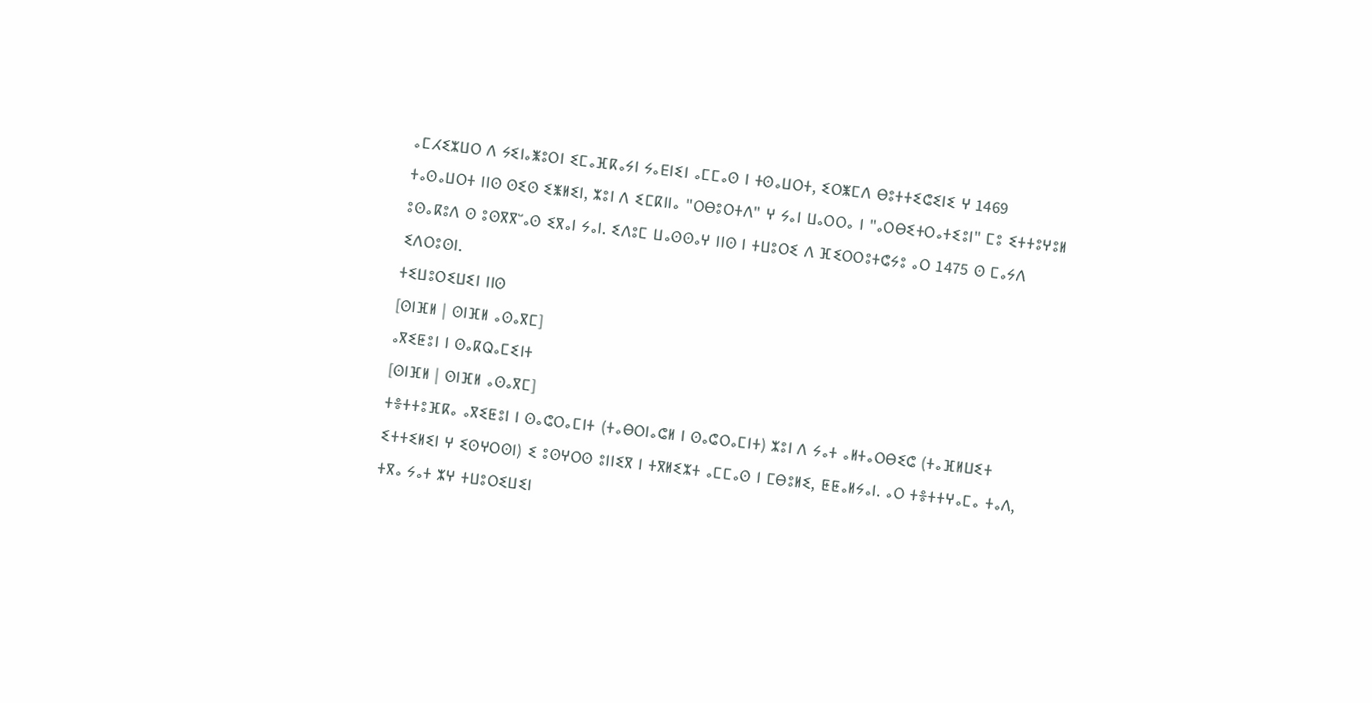ⴰⵎⵃⵉⵣⵡⵔ ⴷ ⵢⵉⵏⴰⵥⵓⵔⵏ ⵉⵎⴰⴼⴽⴰⵢⵏ ⵢⴰⴹⵏⵉⵏ ⴰⵎⵎⴰⵙ ⵏ ⵜⵙⴰⵡⵔⵜ, ⵉⵔⵥⵎⴷ ⴱⵓⵜⵜⵉⵛⵉⵏⵉ ⵖ 1469 ⵜⴰⵙⴰⵡⵔⵜ ⵏⵏⵙ ⵙⵉⵙ ⵉⵥⵍⵉⵏ, ⵣⵓⵏ ⴷ ⵉⵎⴽⵏⵏⴰ "ⵔⴱⵓⵔⵜⴷ" ⵖ ⵢⴰⵏ ⵡⴰⵔⵔⴰ ⵏ "ⴰⵔⴱⵉⵜⵔⴰⵜⵉⵓⵏ" ⵎⵓ ⵉⵜⵜⵓⵖⵓⵍ ⵓⵙⴰⴽⵓⴷ ⵙ ⵓⵙⴳⴳⵯⴰⵙ ⵉⴳⴰⵏ ⵢⴰⵏ. ⵉⴷⵓⵎ ⵡⴰⵙⵙⴰⵖ ⵏⵏⵙ ⵏ ⵜⵡⵓⵔⵉ ⴷ ⴼⵉⵔⵔⵓⵜⵛⵢⵓ ⴰⵔ 1475 ⵙ ⵎⴰⵢⴷ ⵉⴷⵔⵓⵙⵏ.
ⵜⵉⵡⵓⵔⵉⵡⵉⵏ ⵏⵏⵙ
[ⵙⵏⴼⵍ | ⵙⵏⴼⵍ ⴰⵙⴰⴳⵎ]
ⴰⴳⵉⵟⵓⵏ ⵏ ⵙⴰⴽⵕⴰⵎⵉⵏⵜ
[ⵙⵏⴼⵍ | ⵙⵏⴼⵍ ⴰⵙⴰⴳⵎ]
ⵜⴻⵜⵜⵓⴼⴽⴰ ⴰⴳⵉⵟⵓⵏ ⵏ ⵙⴰⵛⵔⴰⵎⵏⵜ (ⵜⴰⴱⵔⵏⴰⵛⵍ ⵏ ⵙⴰⵛⵔⴰⵎⵏⵜ) ⵣⵓⵏ ⴷ ⵢⴰⵜ ⴰⵍⵜⴰⵔⴱⵉⵛ (ⵜⴰⴼⵍⵡⵉⵜ ⵉⵜⵜⵉⵍⵉⵏ ⵖ ⵉⵙⵖⵔⵙⵏ) ⵉ ⵓⵙⵖⵔⵙ ⵓⵏⵏⵉⴳ ⵏ ⵜⴳⵍⵉⵣⵜ ⴰⵎⵎⴰⵙ ⵏ ⵎⴱⵓⵍⵉ, ⵟⵟⴰⵍⵢⴰⵏ. ⴰⵔ ⵜⴻⵜⵜⵖⴰⵎⴰ ⵜⴰⴷ, ⵜⴳⴰ ⵢⴰⵜ ⵣⵖ ⵜⵡⵓⵔⵉⵡⵉⵏ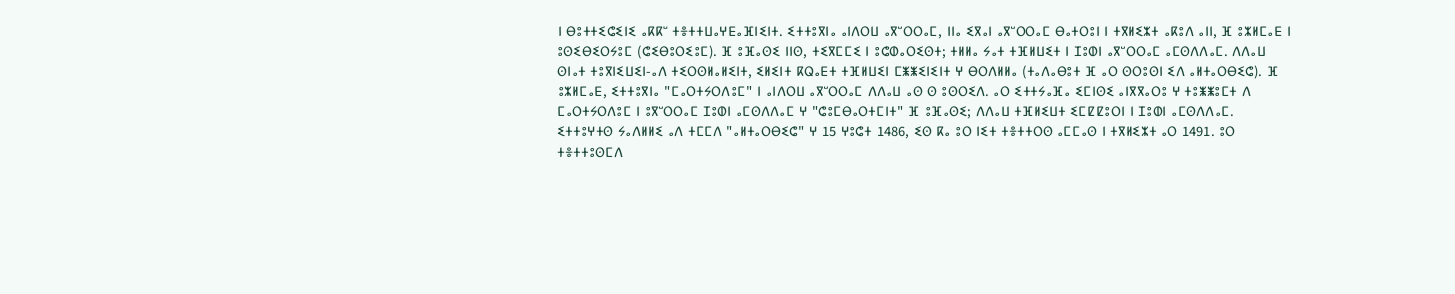ⵏ ⴱⵓⵜⵜⵉⵛⵉⵏⵉ ⴰⴽⴽⵯ ⵜⴻⵜⵜⵡⴰⵖⴹⴰⴼⵏⵉⵏⵜ. ⵉⵜⵜⵓⴳⵏⴰ ⴰⵏⴷⵔⵡ ⴰⴳⵯⵔⵔⴰⵎ, ⵏⵏⴰ ⵉⴳⴰⵏ ⴰⴳⵯⵔⵔⴰⵎ ⴱⴰⵜⵔⵓⵏ ⵏ ⵜⴳⵍⵉⵣⵜ ⴰⴽⵓⴷ ⴰⵏⵏ, ⴼ ⵓⵣⵍⵎⴰⴹ ⵏ ⵓⵙⵉⴱⵉⵔⵢⵓⵎ (ⵛⵉⴱⵓⵔⵉⵓⵎ). ⴼ ⵓⴼⴰⵙⵉ ⵏⵏⵙ, ⵜⵉⴳⵎⵎⵉ ⵏ ⵓⵛⵀⴰⵔⵉⵙⵜ; ⵜⵍⵍⴰ ⵢⴰⵜ ⵜⴼⵍⵡⵉⵜ ⵏ ⵊⵓⵀⵏ ⴰⴳⵯⵔⵔⴰⵎ ⴰⵎⵙⴷⴷⴰⵎ. ⴷⴷⴰⵡ ⵙⵏⴰⵜ ⵜⵓⴳⵏⵉⵡⵉⵏ-ⴰⴷ ⵜⵉⵔⵙⵍⴰⵍⵉⵏⵜ, ⵉⵍⵉⵏⵜ ⴽⵕⴰⴹⵜ ⵜⴼⵍⵡⵉⵏ ⵎⵥⵥⵉⵏⵉⵏⵜ ⵖ ⴱⵔⴷⵍⵍⴰ (ⵜⴰⴷⴰⴱⵓⵜ ⴼ ⴰⵔ ⵙⵔⵓⵙⵏ ⵉⴷ ⴰⵍⵜⴰⵔⴱⵉⵛ). ⴼ ⵓⵣⵍⵎⴰⴹ, ⵉⵜⵜⵓⴳⵏⴰ "ⵎⴰⵔⵜⵢⵔⴷⵓⵎ" ⵏ ⴰⵏⴷⵔⵡ ⴰⴳⵯⵔⵔⴰⵎ ⴷⴷⴰⵡ ⴰⵙ ⵙ ⵓⵙⵔⵉⴷ. ⴰⵔ ⵉⵜⵜⵢⴰⴼⴰ ⵉⵎⵏⵙⵉ ⴰⵏⴳⴳⴰⵔⵓ ⵖ ⵜⵓⵥⵥⵓⵎⵜ ⴷ ⵎⴰⵔⵜⵢⵔⴷⵓⵎ ⵏ ⵓⴳⵯⵔⵔⴰⵎ ⵊⵓⵀⵏ ⴰⵎⵙⴷⴷⴰⵎ ⵖ "ⵛⵓⵎⴱⴰⵔⵜⵎⵏⵜ" ⴼ ⵓⴼⴰⵙⵉ; ⴷⴷⴰⵡ ⵜⴼⵍⵉⵡⵜ ⵉⵎⵇⵇⵓⵔⵏ ⵏ ⵊⵓⵀⵏ ⴰⵎⵙⴷⴷⴰⵎ.
ⵉⵜⵜⵓⵖⵜⵙ ⵢⴰⴷⵍⵍⵉ ⴰⴷ ⵜⵎⵎⴷ "ⴰⵍⵜⴰⵔⴱⵉⵛ" ⵖ 15 ⵖⵓⵛⵜ 1486, ⵉⵙ ⴽⴰ ⵓⵔ ⵏⵉⵜ ⵜⴻⵜⵜⵔⵙ ⴰⵎⵎⴰⵙ ⵏ ⵜⴳⵍⵉⵣⵜ ⴰⵔ 1491. ⵓⵔ ⵜⴻⵜⵜⵓⵙⵎⴷ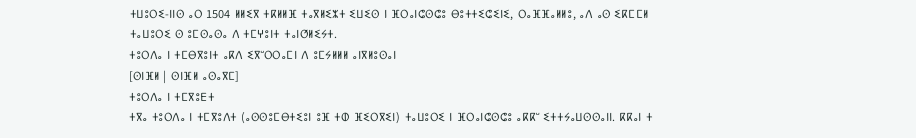ⵜⵡⵓⵔⵉ-ⵏⵏⵙ ⴰⵔ 1504 ⵍⵍⵉⴳ ⵜⴽⵍⵍⴼ ⵜⴰⴳⵍⵉⵣⵜ ⵉⵡⵉⵙ ⵏ ⴼⵔⴰⵏⵛⵙⵛⵓ ⴱⵓⵜⵜⵉⵛⵉⵏⵉ, ⵔⴰⴼⴼⴰⵍⵍⵓ, ⴰⴷ ⴰⵙ ⵉⴽⵎⵎⵍ ⵜⴰⵡⵓⵔⵉ ⵙ ⵓⵎⵙⴰⵙⴰ ⴷ ⵜⵎⵖⵓⵏⵜ ⵜⴰⵏⵚⵍⵉⵢⵜ.
ⵜⵓⵔⴷⴰ ⵏ ⵜⵎⴱⴳⵓⵏⵜ ⴰⴽⴷ ⵉⴳⵯⵔⵔⴰⵎⵏ ⴷ ⵓⵎⵢⵍⵍⵍ ⴰⵏⴳⵍⵓⵙⴰⵏ
[ⵙⵏⴼⵍ | ⵙⵏⴼⵍ ⴰⵙⴰⴳⵎ]
ⵜⵓⵔⴷⴰ ⵏ ⵜⵎⴳⵓⴹⵜ
ⵜⴳⴰ ⵜⵓⵔⴷⴰ ⵏ ⵜⵎⴳⵓⴷⵜ (ⴰⵙⵙⵓⵎⴱⵜⵉⵓⵏ ⵓⴼ ⵜⵀ ⴼⵉⵔⴳⵉⵏ) ⵜⴰⵡⵓⵔⵉ ⵏ ⴼⵔⴰⵏⵛⵙⵛⵓ ⴰⴽⴽⵯ ⵉⵜⵜⵢⴰⵡⵙⵙⴰⵏⵏ. ⴽⴽⴰⵏ ⵜ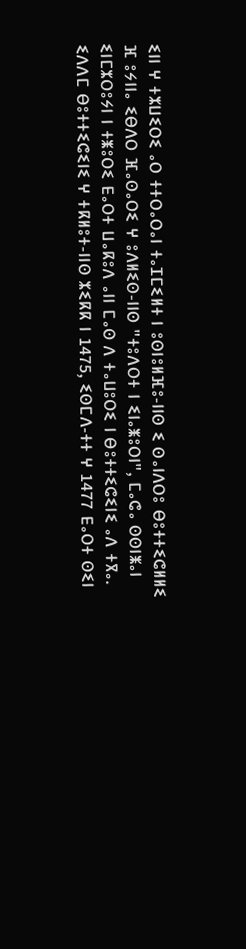ⵉⵏⵏ ⵖ ⵜⵣⵡⵉⵔⵉ ⴰⵔ ⵜⵜⵔⴰⵔⴰⵏ ⵜⴰⵊⵎⵉⵍⵜ ⵏ ⵓⵙⵏⵓⵍⴼⵓ-ⵏⵏⵙ ⵉ ⵙⴰⵏⴷⵔⵓ ⴱⵓⵜⵜⵉⵛⵍⵍⵉ ⴼ ⵓⵢⵏⵏⴰ ⵉⴱⴷⵔ ⴼⴰⵙⴰⵔⵉ ⵖ ⵓⴷⵍⵉⵙ-ⵏⵏⵙ "ⵜⵓⴷⵔⵜ ⵏ ⵉⵏⴰⵥⵓⵔⵏ", ⵎⴰⵛⴰ ⵙⵙⵏⵥⴰⵏ ⵉⵏⵎⵣⵔⵓⵢⵏ ⵏ ⵜⵥⵓⵔⵉ ⴹⴰⵔⵜ ⵡⴰⴽⵓⴷ ⴰⵏⵏ ⵎⴰⵙ ⴷ ⵜⴰⵡⵓⵔⵉ ⵏ ⴱⵓⵜⵜⵉⵛⵉⵏⵉ ⴰⴷ ⵜⴳⴰ. ⵉⴷⴷⵎ ⴱⵓⵜⵜⵉⵛⵉⵏⵉ ⵖ ⵜⴽⵍⵓⵜ-ⵏⵏⵙ ⵣⵉⴽⴽ ⵏ 1475, ⵉⵙⵎⴷ-ⵜⵜ ⵖ 1477 ⴹⴰⵔⵜ ⵙⵉⵏ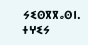ⵢⵉⵙⴳⴳⴰⵙⵏ. ⵜⵖⵉⵢ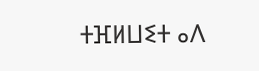ⵜⴼⵍⵡⵉⵜ ⴰⴷ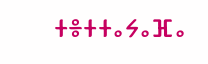ⵜⴻⵜⵜⴰⵢⴰⴼⴰ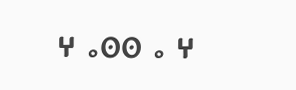ⵖ ⴰⵙⵙ ⴰ ⵖ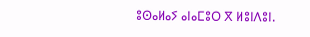ⵓⵙⴰⵍⴰⵢ ⴰⵏⴰⵎⵓⵔ ⴳ ⵍⵓⵏⴷⵓⵏ.